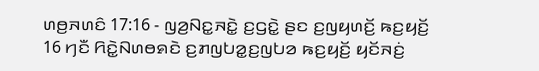ꤛꤥ꤬ꤏꤛꤢꤨ 17:16 - ꤜꤤ꤬ꤡꤢ꤭ꤏꤢꤧ꤭ ꤢ꤬ꤞꤢꤧ꤭ ꤔꤢ ꤢ꤬ꤜꤟꤛꤢꤩ꤬ ꤒꤢ꤬ꤟꤢꤩ꤬
16 ꤚꤢꤪ ꤖꤢꤧ꤭ꤡꤛꤥꤎꤢꤧ ꤢ꤬ꤊꤜꤝꤤ꤭ꤢ꤬ꤜꤝꤤ ꤒꤢ꤬ꤟꤢꤩ꤬ ꤟꤢꤩꤏꤢꤦ꤬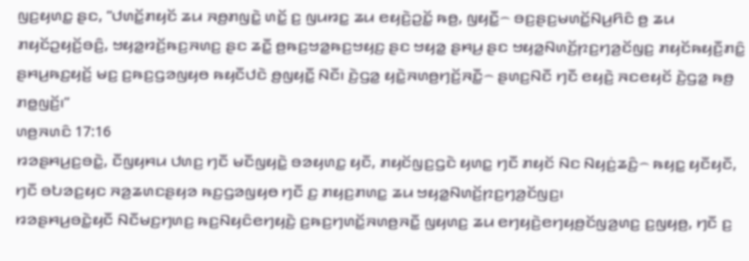ꤜꤢ꤬ꤟꤛꤢ꤭ ꤔꤢ, “ꤓꤛꤢꤩ꤭ꤊꤟꤢꤩ ꤘꤣ ꤏꤥ꤬ꤊꤜꤢꤧ꤭ ꤛꤢꤩ꤭ ꤢ꤬ ꤜꤣꤙꤢ꤭ ꤘꤣ ꤕꤟꤢꤧ꤬ꤑꤢꤩ꤭ ꤒꤥ꤬, ꤜꤟꤢꤪ꤭꤮ ꤋꤢ꤬ꤔꤢ꤬ꤗꤛꤢꤩ꤭ꤡꤣ꤬ꤖꤢꤨ ꤥ꤬ ꤘꤣ ꤊꤟꤢꤩꤑꤟꤢꤩ꤬ꤋꤢꤨ꤬, ꤠꤟꤤ꤭ꤙꤢꤩ꤬ꤒꤢ꤬ꤏꤛꤢ꤬ ꤔꤢ ꤘꤢꤪ꤭ ꤥ꤬ꤒꤢ꤬ꤠꤤ꤭ꤒꤢ꤬ꤠꤟꤢ꤬ ꤔꤢ ꤠꤟꤤ꤭ ꤔꤌꤣ꤬ ꤔꤢ ꤠꤟꤤ꤭ꤡꤛꤢꤩ꤬ꤐꤢ꤬ꤚꤤ꤬ꤢꤩꤜꤢ꤬ ꤊꤟꤢꤩꤒꤟꤢꤪ꤬ꤊꤢꤨ꤭ ꤔꤌꤣ꤬ꤒꤢ꤬ꤟꤢꤩ꤬ ꤗꤢ꤬ ꤢ꤬ꤒꤢ꤬ꤞꤤꤜꤟꤥ ꤒꤟꤢꤪꤓꤢꤧ ꤥ꤬ꤜꤟꤢꤪ꤭ ꤡꤢꤪ꤯ ꤢꤧ꤬ꤞꤤ꤭ ꤟꤢꤧ꤭ꤏꤛꤥ꤬ꤚꤢꤩ꤬ꤏꤢꤪ꤭꤮ ꤔꤛꤢ꤬ꤡꤢꤪ ꤚꤢꤪ ꤕꤟꤢꤧ꤬ ꤏꤢꤕꤟꤢꤩ ꤢꤧ꤬ꤞꤤ꤭ ꤒꤥ꤬ ꤊꤥ꤭ꤜꤢꤩ꤬꤯”
ꤛꤥ꤬ꤏꤛꤢꤨ 17:16
ꤙꤤꤔꤌꤣ꤬ꤢ꤬ꤋꤢꤧ꤭, ꤢꤪꤜꤟꤌꤣ ꤓꤛꤢ꤬ ꤚꤢꤪ ꤗꤢꤪꤜꤟꤢꤧ꤭ ꤋꤤꤟꤛꤢ꤭ ꤟꤢꤪ, ꤊꤟꤢꤩꤜꤢ꤬ꤞꤢꤧ ꤟꤛꤢ꤭ ꤚꤢꤪ ꤊꤟꤢꤩ ꤡꤢ ꤡꤟꤢꤦ꤬ꤘꤢꤨ꤬꤮ ꤒꤟꤢ꤭ ꤟꤢꤪꤟꤢꤪ, ꤚꤢꤪ ꤋꤝꤤꤢ꤬ꤟꤢ ꤏꤤ꤬ꤘꤛꤢꤔꤟꤤ ꤒꤢ꤬ꤞꤤꤜꤟꤥ ꤚꤢꤪ ꤢ꤬ ꤊꤟꤢ꤬ꤊꤛꤢ꤭ ꤘꤣ ꤠꤟꤤ꤭ꤡꤛꤢꤩ꤬ꤐꤢ꤬ꤚꤤ꤬ꤢꤩꤜꤢ꤬꤯
ꤙꤤꤔꤌꤣ꤬ꤋꤢꤧ꤭ꤟꤢꤪ ꤡꤢꤪꤗꤢ꤬ꤚꤛꤢ꤬ ꤒꤢ꤬ꤡꤟꤢꤨꤕꤚꤟꤢꤧ꤬ ꤢ꤬ꤒꤢ꤬ꤚꤛꤢꤩ꤭ꤏꤛꤥ꤬ꤏꤢꤪ꤭ ꤜꤟꤛꤢ꤬ ꤘꤣ ꤕꤚꤟꤢꤧ꤬ꤕꤚꤟꤥ꤬ꤢꤩꤜꤤ꤬ꤛꤢ꤬ ꤢ꤬ꤜꤟꤥ꤬, ꤚꤢꤪ ꤢ꤬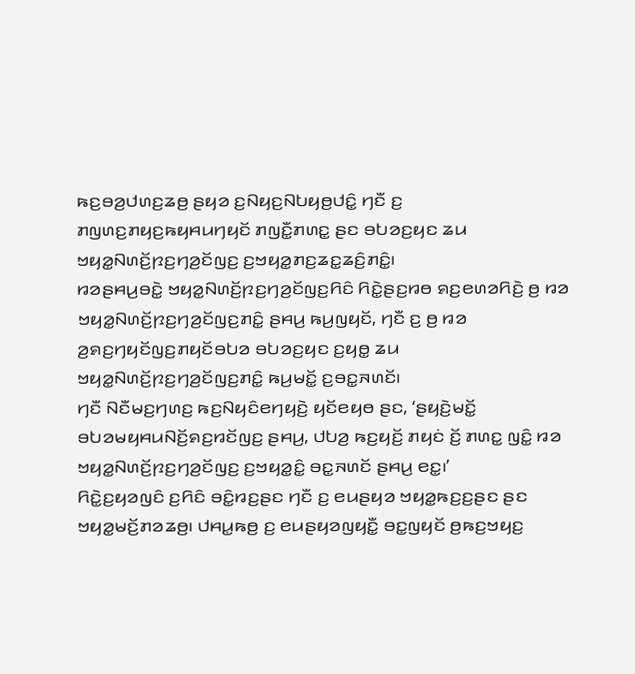ꤒꤢ꤬ꤋꤤ꤬ꤓꤛꤢ꤬ꤘꤥ꤬ ꤔꤟꤤ ꤢ꤬ꤡꤟꤢ꤬ꤡꤝꤟꤥ꤬ꤓꤢꤨ꤭ ꤚꤢꤪ ꤢ꤬ ꤊꤜꤛꤢ꤬ꤊꤟꤢ꤬ꤒꤟꤌꤣꤚꤟꤢꤩ ꤊꤜꤢꤪ꤭ꤊꤛꤢ꤭ ꤔꤢ ꤋꤝꤤꤢ꤬ꤟꤢ ꤘꤣ ꤠꤟꤤ꤭ꤡꤛꤢꤩ꤬ꤐꤢ꤬ꤚꤤ꤬ꤢꤩꤜꤢ꤬ ꤢ꤬ꤠꤟꤤ꤭ꤊꤢ꤬ꤘꤢ꤭ꤘꤢꤨ꤬ꤊꤢꤨ꤭꤯
ꤙꤤꤔꤌꤣ꤬ꤋꤢꤧ꤭ ꤠꤟꤤ꤭ꤡꤛꤢꤩ꤬ꤐꤢ꤬ꤚꤤ꤬ꤢꤩꤜꤢ꤬ꤖꤢꤨ ꤖꤢꤧ꤭ꤔꤢ꤬ꤙꤥ ꤎꤢ꤬ꤕꤛꤤꤖꤢꤧ꤬ ꤥ꤬ ꤙꤤ ꤠꤟꤤ꤭ꤡꤛꤢꤩ꤬ꤐꤢ꤬ꤚꤤ꤬ꤢꤩꤜꤢ꤬ꤊꤢꤨ꤭ ꤔꤌꤣ꤬ ꤒꤣ꤬ꤜꤟꤢꤩ, ꤚꤢꤪ ꤢ꤬ ꤥ꤬ ꤙꤤ ꤤ꤬ꤎꤢ꤬ꤚꤟꤢꤩꤜꤢ꤬ꤊꤟꤢꤩꤋꤝꤤ ꤋꤝꤤꤢ꤬ꤟꤢ ꤢ꤬ꤟꤥ꤭ ꤘꤣ ꤠꤟꤤ꤭ꤡꤛꤢꤩ꤬ꤐꤢ꤬ꤚꤤ꤬ꤢꤩꤜꤢ꤬ꤊꤢꤨ꤭ ꤒꤣ꤬ꤗꤢꤩ꤭ ꤢ꤬ꤋꤢ꤭ꤏꤛꤢꤩ꤯
ꤚꤢꤪ ꤡꤢꤪꤗꤢ꤬ꤚꤛꤢ꤬ ꤒꤢ꤬ꤡꤟꤢꤨꤕꤚꤟꤢꤧ꤬ ꤟꤢꤩꤕꤟꤥ ꤔꤢ, ‘ꤔꤟꤢꤧ꤬ꤗꤢꤩ꤭ ꤋꤝꤤꤗꤟꤌꤣꤡꤢꤩ꤬ꤎꤢ꤬ꤙꤢꤩꤜꤢ꤬ ꤔꤌꤣ꤬, ꤓꤝꤤ꤬ ꤒꤢ꤬ꤟꤢꤩ꤬ ꤊꤟꤢꤦ ꤢꤩ꤬ ꤊꤛꤢ꤭ ꤜꤢꤨ꤭ ꤙꤤ ꤠꤟꤤ꤭ꤡꤛꤢꤩ꤬ꤐꤢ꤬ꤚꤤ꤬ꤢꤩꤜꤢ꤬ ꤢ꤬ꤠꤟꤤ꤭ꤢꤨ꤭ ꤋꤢ꤭ꤏꤛꤢꤩ ꤔꤌꤣ꤬ ꤕꤢ꤭꤯’
ꤖꤢꤧ꤭ꤢ꤬ꤟꤤꤜꤢꤨ ꤢ꤬ꤖꤢꤨ ꤋꤢꤨ꤭ꤙꤢ꤬ꤔꤢ ꤚꤢꤪ ꤢ꤬ ꤕꤣꤔꤟꤤ ꤠꤟꤤ꤭ꤒꤢ꤬ꤢ꤬ꤔꤢ ꤔꤢ ꤠꤟꤤ꤭ꤗꤢꤩ꤬ꤊꤤꤘꤥ꤬꤯ ꤓꤌꤣ꤭ꤒꤥ꤬ ꤢ꤬ ꤕꤣꤔꤟꤤꤜꤟꤢꤪ꤭ ꤋꤢ꤭ꤜꤟꤢꤩ ꤥ꤬ꤒꤢ꤬ꤠꤟꤢ꤬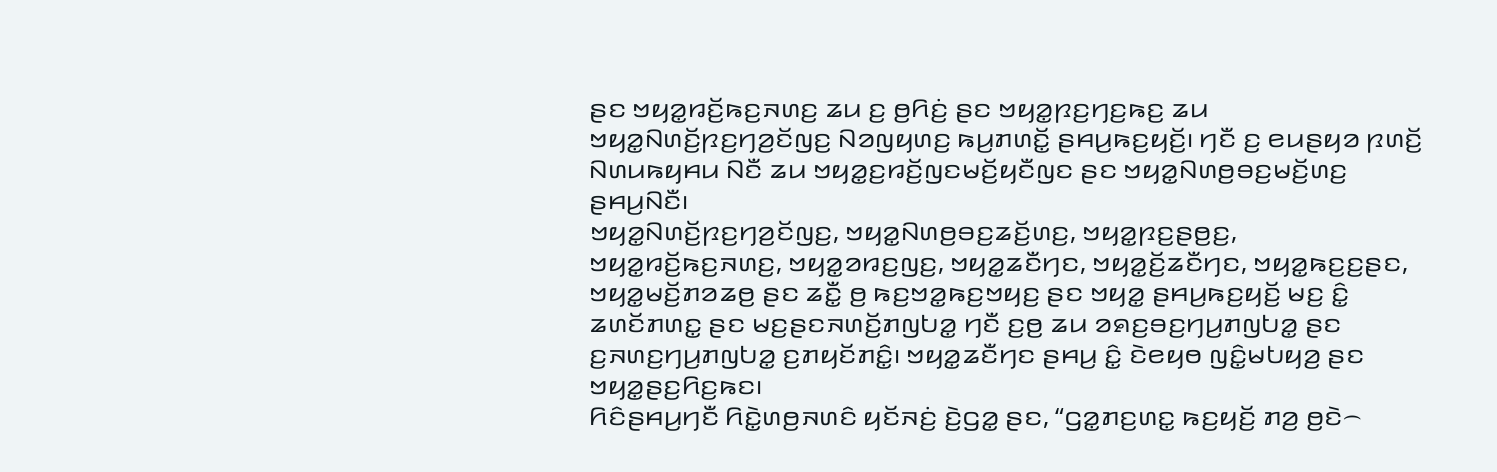ꤔꤢ ꤠꤟꤤ꤭ꤙꤢꤩ꤬ꤒꤢ꤬ꤏꤛꤢ꤬ ꤘꤣ ꤢ꤬ ꤥ꤬ꤖꤢꤦ꤬ ꤔꤢ ꤠꤟꤤ꤭ꤐꤢ꤬ꤚꤢ꤬ꤒꤢ꤬ ꤘꤣ ꤠꤟꤤ꤭ꤡꤛꤢꤩ꤬ꤐꤢ꤬ꤚꤤ꤬ꤢꤩꤜꤢ꤬ ꤡꤤꤜꤟꤛꤢ꤬ ꤒꤣ꤬ꤊꤛꤢꤩ꤭ ꤔꤌꤣ꤬ꤒꤢ꤬ꤟꤢꤩ꤬꤯ ꤚꤢꤪ ꤢ꤬ ꤕꤣꤔꤟꤤ ꤐꤛꤢꤩ꤬ ꤡꤛꤣꤒꤟꤌꤣ ꤡꤢꤪ ꤘꤣ ꤠꤟꤤ꤭ꤢ꤬ꤙꤢꤩ꤬ꤜꤢꤗꤢꤩ꤬ꤟꤢꤪꤜꤢ ꤔꤢ ꤠꤟꤤ꤭ꤡꤛꤥ꤬ꤋꤢ꤬ꤗꤢꤩ꤬ꤛꤢ꤬ ꤔꤌꤣ꤬ꤡꤢꤪ꤯
ꤠꤟꤤ꤭ꤡꤛꤢꤩ꤬ꤐꤢ꤬ꤚꤤ꤬ꤢꤩꤜꤢ꤬, ꤠꤟꤤ꤭ꤡꤛꤥ꤬ꤋꤢ꤬ꤘꤢꤩ꤬ꤛꤢ꤬, ꤠꤟꤤ꤭ꤐꤢ꤬ꤔꤥ꤬ꤢ꤬,
ꤠꤟꤤ꤭ꤙꤢꤩ꤬ꤒꤢ꤬ꤏꤛꤢ꤬, ꤠꤟꤤ꤭ꤤꤙꤢ꤬ꤜꤢ꤬, ꤠꤟꤤ꤭ꤘꤢꤪꤚꤢ, ꤠꤟꤤ꤭ꤢꤩ꤬ꤘꤢꤪꤚꤢ, ꤠꤟꤤ꤭ꤒꤢ꤬ꤢ꤬ꤔꤢ, ꤠꤟꤤ꤭ꤗꤢꤩ꤬ꤊꤤꤘꤥ꤬ ꤔꤢ ꤘꤢꤪ꤭ ꤥ꤬ ꤒꤢ꤬ꤠꤤ꤭ꤒꤢ꤬ꤠꤟꤢ꤬ ꤔꤢ ꤠꤟꤤ꤭ ꤔꤌꤣ꤬ꤒꤢ꤬ꤟꤢꤩ꤬ ꤗꤢ꤬ ꤢꤨ꤭ ꤘꤛꤢꤩꤊꤛꤢ꤭ ꤔꤢ ꤗꤢ꤬ꤔꤢꤏꤛꤢꤩ꤬ꤊꤜꤝꤤ꤭ ꤚꤢꤪ ꤢ꤬ꤥ꤬ ꤘꤣ ꤤꤎꤢ꤬ꤋꤢ꤬ꤚꤣ꤬ꤊꤜꤝꤤ꤭ ꤔꤢ ꤢ꤬ꤏꤛꤢ꤬ꤚꤣ꤬ꤊꤜꤝꤤ꤭ ꤢ꤬ꤊꤟꤢꤩꤊꤢꤨ꤭꤯ ꤠꤟꤤ꤭ꤘꤢꤪꤚꤢ ꤔꤌꤣ꤬ ꤢꤨ꤭ ꤢꤧꤕꤟꤥ ꤜꤢꤨ꤭ꤗꤝꤟꤤ꤬ ꤔꤢ ꤠꤟꤤ꤭ꤔꤢ꤬ꤖꤢ꤬ꤒꤢ꤯
ꤖꤢꤨꤔꤌꤣ꤬ꤚꤢꤪ ꤖꤢꤧ꤭ꤛꤥ꤬ꤏꤛꤢꤨ ꤟꤢꤩꤏꤢꤦ꤬ ꤢꤧ꤬ꤞꤤ꤭ ꤔꤢ, “ꤞꤤ꤭ꤊꤢ꤬ꤛꤢ꤭ ꤒꤢ꤬ꤟꤢꤩ꤬ ꤊꤤ꤬ ꤥ꤬ꤢꤧ꤮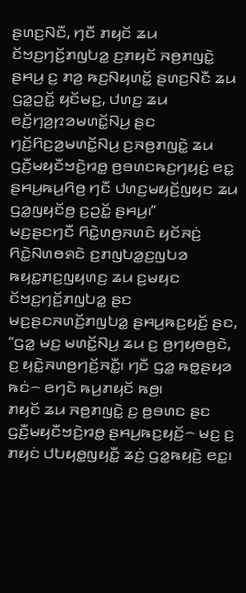ꤔꤛꤢ꤬ꤡꤢꤪ, ꤚꤢꤪ ꤊꤟꤢꤩ ꤘꤣ ꤢꤩꤠꤢ꤬ꤚꤢꤩ꤬ꤊꤜꤝꤤ꤭ ꤢ꤬ꤊꤟꤢꤩ ꤏꤥ꤬ꤊꤜꤢꤧ꤭ ꤔꤌꤣ꤬ ꤢ꤬ ꤊꤤ꤬ ꤒꤢ꤬ꤡꤟꤛꤢꤩ꤭ ꤔꤛꤢ꤬ꤡꤢꤪ ꤘꤣ ꤞꤤ꤭ꤑꤢꤩ꤭ ꤟꤢꤩꤗꤢ꤬, ꤓꤛꤢ꤬ ꤘꤣ ꤕꤢꤩ꤬ꤚꤤ꤬ꤐꤤꤗꤛꤢꤩ꤭ꤡꤣ꤬ ꤔꤢ ꤚꤢꤩ꤬ꤖꤢ꤬ꤤ꤬ꤗꤛꤢꤩ꤭ꤡꤣ꤬ ꤢ꤬ꤏꤥ꤬ꤊꤜꤢꤧ꤭ ꤘꤣ ꤞꤢꤪ꤬ꤗꤟꤢꤪꤠꤢꤧ꤬ꤙꤥ꤭ ꤥ꤬ꤋꤛꤢꤒꤢ꤬ꤚꤟꤢꤦ꤬ ꤕꤢ꤭ ꤔꤌꤣ꤬ꤒꤣ꤬ꤖꤥ꤬ ꤚꤢꤪ ꤓꤛꤢ꤬ꤗꤟꤢꤩ꤬ꤜꤟꤢ ꤘꤣ ꤞꤤ꤭ꤜꤟꤢꤩꤥ꤬ ꤢ꤬ꤑꤢꤩ꤭ ꤔꤌꤣ꤬꤯”
ꤗꤢ꤬ꤔꤢꤚꤢꤪ ꤖꤢꤧ꤭ꤛꤥ꤬ꤏꤛꤢꤨ ꤟꤢꤩꤏꤢꤦ꤬ ꤖꤢꤧ꤭ꤡꤛꤥꤎꤢꤧ ꤢ꤬ꤊꤜꤝꤤ꤭ꤢ꤬ꤜꤝꤤ ꤒꤟꤢ꤭ꤊꤢ꤬ꤜꤟꤛꤢ꤬ ꤘꤣ ꤢ꤬ꤗꤟꤢ ꤢꤩꤠꤢ꤬ꤚꤢꤩ꤬ꤊꤜꤝꤤ꤭ ꤔꤢ ꤗꤢ꤬ꤔꤢꤏꤛꤢꤩ꤬ꤊꤜꤝꤤ꤭ ꤔꤌꤣ꤬ꤒꤢ꤬ꤟꤢꤩ꤬ ꤔꤢ, “ꤞꤤ꤭ ꤗꤢ꤬ ꤗꤛꤢꤩ꤭ꤡꤣ꤬ ꤘꤣ ꤢ꤬ ꤥ꤬ꤚꤟꤥꤥ꤬ꤢꤧ, ꤢ꤬ ꤟꤢꤧ꤭ꤏꤛꤥ꤬ꤚꤢꤩ꤬ꤏꤢꤪ꤭꤯ ꤚꤢꤪ ꤞꤤ꤭ ꤒꤥ꤭ꤔꤟꤤ ꤒꤢꤦ꤮ ꤕꤚꤢꤧ ꤒꤣ꤬ꤊꤟꤢꤩ ꤒꤥ꤬꤯
ꤊꤟꤢꤩ ꤘꤣ ꤏꤥ꤬ꤊꤜꤢꤧ꤭ ꤢ꤬ ꤥ꤬ꤋꤛꤢ ꤔꤢ ꤞꤢꤪ꤬ꤗꤟꤢꤪꤠꤢꤧ꤬ꤙꤥ꤭ ꤔꤌꤣ꤬ꤒꤢ꤬ꤟꤢꤩ꤬꤮ ꤗꤢ꤬ ꤢ꤬ ꤊꤟꤢꤦ ꤓꤝꤟꤥ꤭ꤜꤟꤢꤪ꤭ ꤘꤢꤦ꤬ ꤞꤤ꤭ꤒꤟꤢꤧ꤬ ꤕꤢ꤭꤯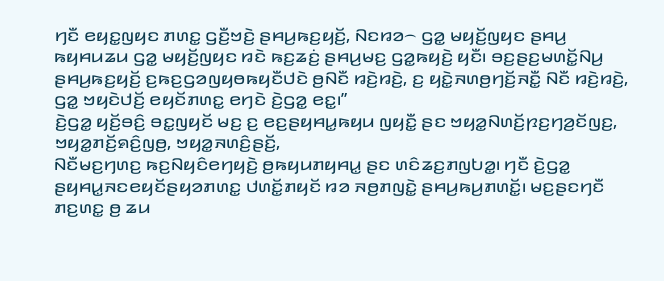ꤚꤢꤪ ꤕꤟꤢ꤭ꤜꤟꤢ ꤊꤛꤢ꤭ ꤞꤢꤪ꤬ꤠꤢꤧ꤬ ꤔꤌꤣ꤬ꤒꤢ꤬ꤟꤢꤩ꤬, ꤡꤢꤙꤤ꤮ ꤞꤤ꤭ ꤗꤟꤢꤩ꤬ꤜꤟꤢ ꤔꤌꤣ꤬ ꤒꤟꤌꤣꤘꤣ ꤞꤤ꤭ ꤗꤟꤢꤩ꤬ꤜꤟꤢ ꤙꤢꤧ ꤒꤢ꤬ꤘꤢꤦ꤬ ꤔꤌꤣ꤬ꤗꤢ꤬ ꤞꤤ꤭ꤒꤟꤢꤧ꤬ ꤟꤢꤪ꤯ ꤋꤢ꤬ꤔꤢ꤬ꤗꤛꤢꤩ꤭ꤡꤣ꤬ ꤔꤌꤣ꤬ꤒꤢ꤬ꤟꤢꤩ꤬ ꤢ꤬ꤒꤢ꤬ꤞꤤꤜꤟꤥꤒꤟꤢꤪꤓꤢꤧ ꤥ꤬ꤡꤢꤪ ꤙꤢꤧ꤬ꤙꤢꤧ꤬, ꤢ꤬ ꤟꤢꤧ꤭ꤏꤛꤥ꤬ꤚꤢꤩ꤬ꤏꤢꤪ꤭ ꤡꤢꤪ ꤙꤢꤧ꤬ꤙꤢꤧ꤬, ꤞꤤ꤭ ꤠꤟꤢꤧꤓꤢꤩ꤬ ꤕꤟꤢꤩꤊꤛꤢ꤭ ꤕꤚꤢꤧ ꤢꤧ꤬ꤞꤤ꤭ ꤕꤢ꤭꤯”
ꤢꤧ꤬ꤞꤤ꤭ ꤟꤢꤩ꤬ꤋꤢꤨ꤬ ꤋꤢ꤭ꤜꤟꤢꤩ ꤗꤢ꤬ ꤢ꤬ ꤕꤢ꤬ꤔꤟꤌꤣ꤭ꤒꤟꤣ ꤜꤟꤢꤪ꤭ ꤔꤢ ꤠꤟꤤ꤭ꤡꤛꤢꤩ꤬ꤐꤢ꤬ꤚꤤ꤬ꤢꤩꤜꤢ꤬, ꤠꤟꤤ꤭ꤊꤢꤩ꤬ꤎꤢꤨ꤬ꤜꤥ꤬, ꤠꤟꤤ꤭ꤏꤛꤢꤨ꤬ꤔꤢꤩ꤬,
ꤡꤢꤪꤗꤢ꤬ꤚꤛꤢ꤬ ꤒꤢ꤬ꤡꤟꤢꤨꤕꤚꤟꤢꤧ꤬ ꤥ꤬ꤒꤟꤣꤊꤟꤌꤣ꤭ ꤔꤢ ꤛꤢꤨꤘꤢ꤬ꤊꤜꤝꤤ꤭꤯ ꤚꤢꤪ ꤢꤧ꤬ꤞꤤ꤭ ꤔꤟꤌꤣ꤭ꤏꤢꤕꤟꤢꤩꤔꤟꤤꤊꤛꤢ꤭ ꤓꤛꤢꤩ꤭ꤊꤟꤢꤩ ꤙꤤ ꤏꤥ꤬ꤊꤜꤢꤧ꤭ ꤔꤌꤣ꤬ꤒꤣ꤬ꤊꤛꤢꤩ꤭꤯ ꤗꤢ꤬ꤔꤢꤚꤢꤪ ꤊꤢ꤬ꤛꤢ꤭ ꤥ꤬ ꤘꤣ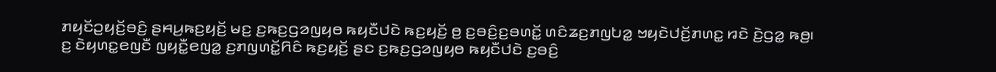ꤊꤟꤢꤩꤑꤟꤢꤩ꤬ꤋꤢꤨ꤬ ꤔꤌꤣ꤬ꤒꤢ꤬ꤟꤢꤩ꤬ ꤗꤢ꤬ ꤢ꤬ꤒꤢ꤬ꤞꤤꤜꤟꤥ ꤒꤟꤢꤪꤓꤢꤧ ꤒꤢ꤬ꤟꤢꤩ꤬ ꤥ꤬ ꤢ꤬ꤋꤢꤨ꤬ꤢ꤬ꤋꤛꤢꤩ꤭ ꤛꤢꤨꤘꤢ꤬ꤊꤜꤝꤤ꤭ ꤠꤟꤢꤧꤓꤢꤩ꤬ꤊꤛꤢ꤭ ꤙꤢꤧ ꤢꤧ꤬ꤞꤤ꤭ ꤒꤥ꤬꤯
ꤢ꤬ ꤢꤧꤟꤛꤢ꤭ꤕꤜꤢꤪ ꤜꤟꤢꤪ꤭ꤕꤜꤤ꤭ ꤢ꤬ꤊꤜꤛꤢꤩ꤭ꤖꤢꤨ ꤒꤢ꤬ꤟꤢꤩ꤬ ꤔꤢ ꤢ꤬ꤒꤢ꤬ꤞꤤꤜꤟꤥ ꤒꤟꤢꤪꤓꤢꤧ ꤢ꤬ꤋꤢꤨ꤬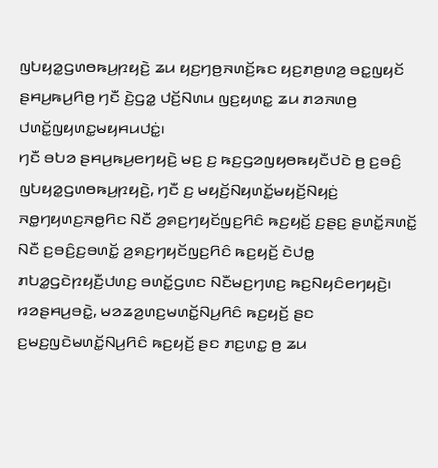ꤜꤝꤟꤤ꤭ꤞꤛꤥꤒꤣ꤬ꤐꤟꤢꤧ꤬ ꤘꤣ ꤟꤢ꤬ꤚꤥ꤬ꤏꤛꤢꤩ꤬ꤒꤢ ꤟꤢ꤬ꤊꤥ꤬ꤛꤤ꤬ ꤋꤢ꤭ꤜꤟꤢꤩ ꤔꤌꤣ꤬ꤒꤣ꤬ꤖꤥ꤬ ꤚꤢꤪ ꤢꤧ꤬ꤞꤤ꤭ ꤓꤢꤩ꤬ꤡꤛꤣ ꤜꤢ꤬ꤟꤛꤢ꤭ ꤘꤣ ꤊꤤꤏꤛꤥ꤬ ꤓꤛꤢꤩ꤭ꤜꤟꤛꤢ꤭ꤗꤟꤌꤣꤓꤢꤦ꤭꤯
ꤚꤢꤪ ꤋꤝꤤ ꤔꤌꤣ꤬ꤒꤣ꤬ꤕꤚꤟꤢꤧ꤬ ꤗꤢ꤬ ꤢ꤬ ꤒꤢ꤬ꤞꤤꤜꤟꤥꤒꤟꤢꤪꤓꤢꤧ ꤥ꤬ ꤢ꤬ꤋꤢꤨ꤬ ꤜꤝꤟꤤ꤭ꤞꤛꤥꤒꤣ꤬ꤐꤟꤢꤧ꤬, ꤚꤢꤪ ꤢ꤬ ꤗꤟꤢꤩ꤬ꤡꤟꤛꤢꤩ꤭ꤗꤟꤢꤩ꤬ꤡꤟꤢꤦ꤬ ꤏꤥ꤭ꤚꤟꤛꤢ꤬ꤏꤥ꤭ꤖꤢ ꤡꤢꤪ ꤤ꤬ꤎꤢ꤬ꤚꤟꤢꤩꤜꤢ꤬ꤖꤢꤨ ꤒꤢ꤬ꤟꤢꤩ꤬ ꤢ꤬ꤔꤢ꤬ ꤔꤛꤢꤩ꤭ꤏꤛꤢꤩ꤭ ꤡꤢꤪ ꤢ꤬ꤋꤢꤨ꤬ꤢ꤬ꤋꤛꤢꤩ꤭ ꤤ꤬ꤎꤢ꤬ꤚꤟꤢꤩꤜꤢ꤬ꤖꤢꤨ ꤒꤢ꤬ꤟꤢꤩ꤬ ꤢꤧꤓꤥ꤭ ꤊꤝꤤ꤭ꤞꤢꤧꤐꤟꤢꤪ꤬ꤓꤛꤢ꤬ ꤋꤛꤢꤩ꤭ꤞꤛꤢ ꤡꤢꤪꤗꤢ꤬ꤚꤛꤢ꤬ ꤒꤢ꤬ꤡꤟꤢꤨꤕꤚꤟꤢꤧ꤬꤯
ꤙꤤꤔꤌꤣ꤬ꤋꤢꤧ꤭, ꤗꤤꤘꤤ꤬ꤛꤢ꤬ꤗꤛꤢꤩ꤭ꤡꤣ꤬ꤖꤢꤨ ꤒꤢ꤬ꤟꤢꤩ꤬ ꤔꤢ ꤢ꤬ꤗꤢ꤬ꤜꤢꤧꤗꤛꤢꤩ꤭ꤡꤣ꤬ꤖꤢꤨ ꤒꤢ꤬ꤟꤢꤩ꤬ ꤔꤢ ꤊꤢ꤬ꤛꤢ꤭ ꤥ꤬ ꤘꤣ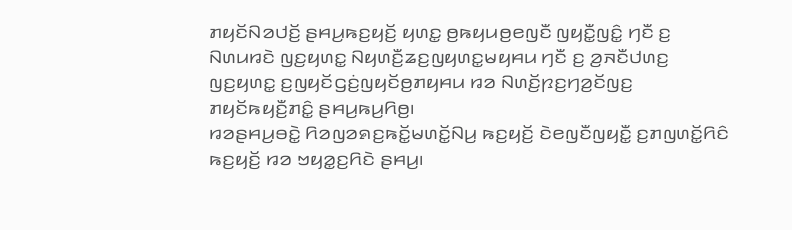ꤊꤟꤢꤩꤡꤤꤓꤢꤩ꤬ ꤔꤌꤣ꤬ꤒꤢ꤬ꤟꤢꤩ꤬ ꤟꤛꤢ꤭ ꤥ꤬ꤒꤟꤣꤥ꤬ꤕꤜꤢꤪ ꤜꤟꤢꤪ꤭ꤜꤢꤨ꤭ ꤚꤢꤪ ꤢ꤬ ꤡꤛꤣꤙꤢꤧ ꤜꤢ꤬ꤟꤛꤢ꤭ ꤡꤟꤛꤢꤪ꤬ꤘꤢ꤬ꤜꤟꤛꤢ꤭ꤗꤟꤌꤣ ꤚꤢꤪ ꤢ꤬ ꤤ꤬ꤏꤢꤪꤓꤛꤢ꤬ ꤜꤢ꤬ꤟꤛꤢ꤭ ꤢ꤬ꤜꤟꤢꤩꤞꤢꤦ꤬ꤜꤟꤢꤩꤥ꤬ꤊꤟꤌꤣ ꤙꤤ ꤡꤛꤢꤩ꤬ꤐꤢ꤬ꤚꤤ꤬ꤢꤩꤜꤢ꤬ ꤊꤟꤢꤩꤒꤟꤢꤪ꤬ꤊꤢꤨ꤭ ꤔꤌꤣ꤬ꤒꤣ꤬ꤖꤥ꤬꤯
ꤙꤤꤔꤌꤣ꤬ꤋꤢꤧ꤭ ꤖꤤꤜꤤꤎꤢ꤬ꤒꤢꤩ꤭ꤗꤛꤢꤩ꤭ꤡꤣ꤬ ꤒꤢ꤬ꤟꤢꤩ꤬ ꤢꤧꤕꤜꤢꤪꤜꤟꤢꤪ꤭ ꤢ꤬ꤊꤜꤛꤢꤩ꤭ꤖꤢꤨ ꤒꤢ꤬ꤟꤢꤩ꤬ ꤙꤤ ꤠꤟꤤ꤭ꤢ꤬ꤖꤢꤧ ꤔꤌꤣ꤬꤯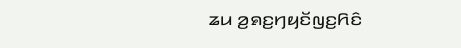ꤘꤣ ꤤ꤬ꤎꤢ꤬ꤚꤟꤢꤩꤜꤢ꤬ꤖꤢꤨ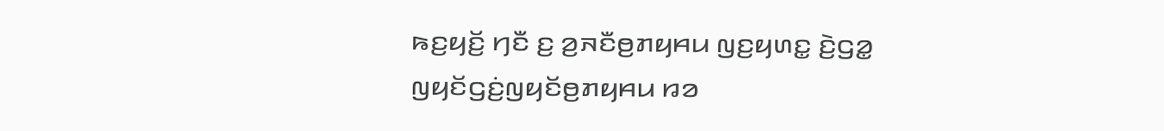ꤒꤢ꤬ꤟꤢꤩ꤬ ꤚꤢꤪ ꤢ꤬ ꤤ꤬ꤏꤢꤪꤥ꤬ꤊꤟꤌꤣ ꤜꤢ꤬ꤟꤛꤢ꤭ ꤢꤧ꤬ꤞꤤ꤭ ꤜꤟꤢꤩꤞꤢꤦ꤬ꤜꤟꤢꤩꤥ꤬ꤊꤟꤌꤣ ꤙꤤ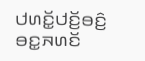ꤓꤛꤢꤩ꤭ꤓꤢꤩ꤬ꤋꤢꤨ꤬ ꤋꤢ꤭ꤏꤛꤢꤩ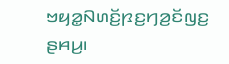ꤠꤟꤤ꤭ꤡꤛꤢꤩ꤬ꤐꤢ꤬ꤚꤤ꤬ꤢꤩꤜꤢ꤬ ꤔꤌꤣ꤬꤯